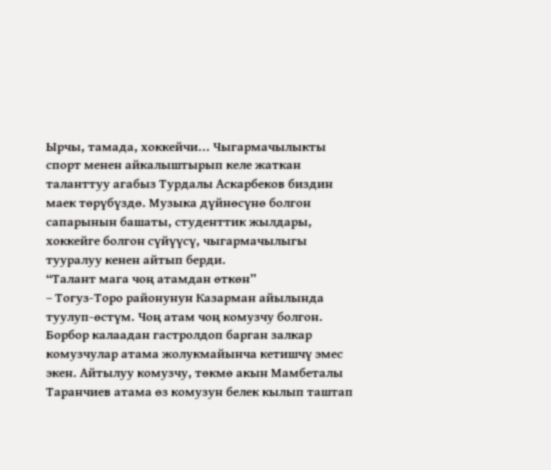Ырчы, тамада, хоккейчи... Чыгармачылыкты спорт менен айкалыштырып келе жаткан таланттуу агабыз Турдалы Аскарбеков биздин маек төрүбүздө. Музыка дүйнөсүнө болгон сапарынын башаты, студенттик жылдары, хоккейге болгон сүйүүсү, чыгармачылыгы тууралуу кенен айтып берди.
“Талант мага чоң атамдан өткөн”
– Тогуз-Торо районунун Казарман айылында туулуп-өстүм. Чоң атам чоң комузчу болгон. Борбор калаадан гастролдоп барган залкар комузчулар атама жолукмайынча кетишчү эмес экен. Айтылуу комузчу, төкмө акын Мамбеталы Таранчиев атама өз комузун белек кылып таштап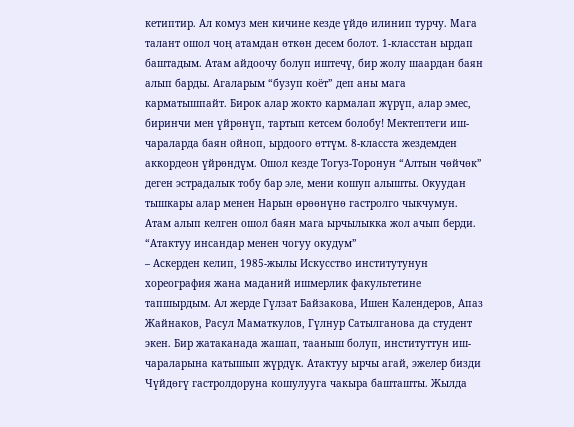кетиптир. Ал комуз мен кичине кезде үйдө илинип турчу. Мага талант ошол чоң атамдан өткөн десем болот. 1-класстан ырдап баштадым. Атам айдоочу болуп иштечү, бир жолу шаардан баян алып барды. Агаларым “бузуп коёт” деп аны мага карматышпайт. Бирок алар жокто кармалап жүрүп, алар эмес, биринчи мен үйрөнүп, тартып кетсем болобу! Мектептеги иш-чараларда баян ойноп, ырдоого өттүм. 8-класста жездемден аккордеон үйрөндүм. Ошол кезде Тогуз-Торонун “Алтын чөйчөк” деген эстрадалык тобу бар эле, мени кошуп алышты. Окуудан тышкары алар менен Нарын өрөөнүнө гастролго чыкчумун. Атам алып келген ошол баян мага ырчылыкка жол ачып берди.
“Атактуу инсандар менен чогуу окудум”
– Аскерден келип, 1985-жылы Искусство институтунун хореография жана маданий ишмерлик факультетине тапшырдым. Ал жерде Гүлзат Байзакова, Ишен Календеров, Апаз Жайнаков, Расул Маматкулов, Гүлнур Сатылганова да студент экен. Бир жатаканада жашап, тааныш болуп, институттун иш-чараларына катышып жүрдүк. Атактуу ырчы агай, эжелер бизди Чүйдөгү гастролдоруна кошулууга чакыра башташты. Жылда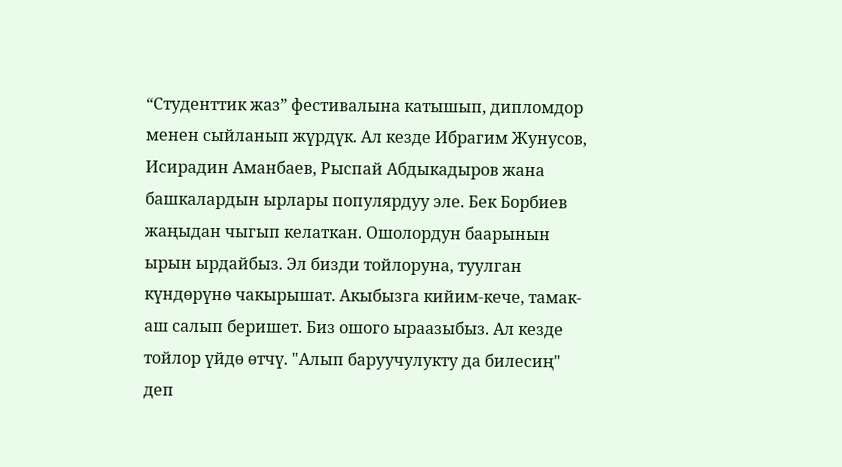“Студенттик жаз” фестивалына катышып, дипломдор менен сыйланып жүрдүк. Ал кезде Ибрагим Жунусов, Исирадин Аманбаев, Рыспай Абдыкадыров жана башкалардын ырлары популярдуу эле. Бек Борбиев жаңыдан чыгып келаткан. Ошолордун баарынын ырын ырдайбыз. Эл бизди тойлоруна, туулган күндөрүнө чакырышат. Акыбызга кийим-кече, тамак-аш салып беришет. Биз ошого ыраазыбыз. Ал кезде тойлор үйдө өтчү. "Алып баруучулукту да билесиң" деп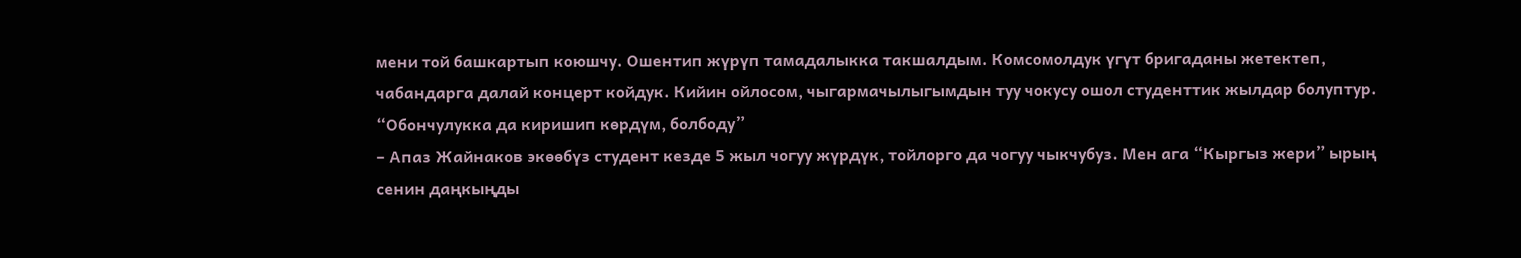мени той башкартып коюшчу. Ошентип жүрүп тамадалыкка такшалдым. Комсомолдук үгүт бригаданы жетектеп, чабандарга далай концерт койдук. Кийин ойлосом, чыгармачылыгымдын туу чокусу ошол студенттик жылдар болуптур.
“Обончулукка да киришип көрдүм, болбоду”
– Апаз Жайнаков экөөбүз студент кезде 5 жыл чогуу жүрдүк, тойлорго да чогуу чыкчубуз. Мен ага “Кыргыз жери” ырың сенин даңкыңды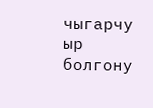чыгарчу ыр болгону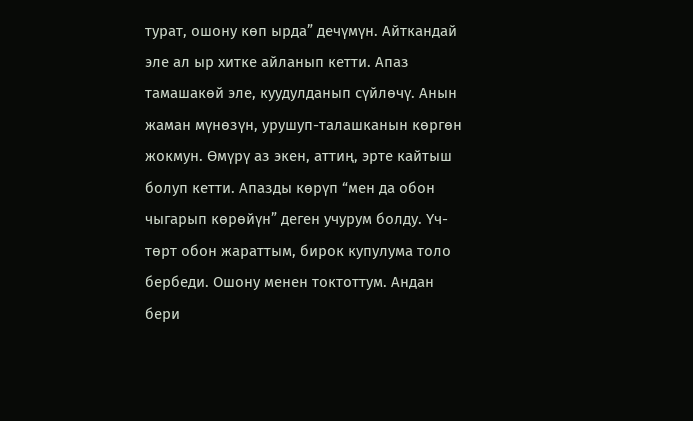турат, ошону көп ырда” дечүмүн. Айткандай эле ал ыр хитке айланып кетти. Апаз тамашакөй эле, куудулданып сүйлөчү. Анын жаман мүнөзүн, урушуп-талашканын көргөн жокмун. Өмүрү аз экен, аттиң, эрте кайтыш болуп кетти. Апазды көрүп “мен да обон чыгарып көрөйүн” деген учурум болду. Үч-төрт обон жараттым, бирок купулума толо бербеди. Ошону менен токтоттум. Андан бери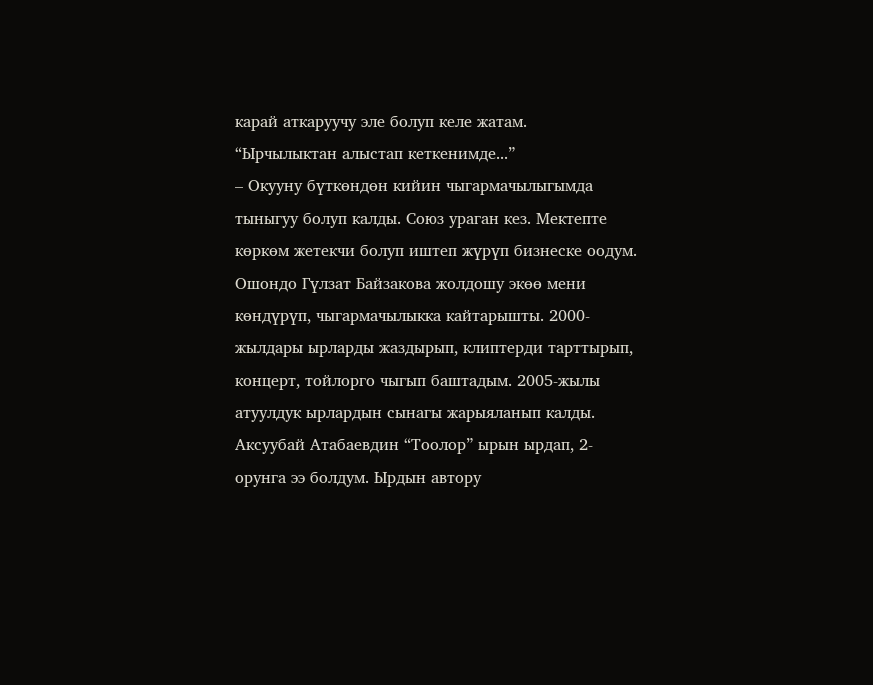карай аткаруучу эле болуп келе жатам.
“Ырчылыктан алыстап кеткенимде...”
– Окууну бүткөндөн кийин чыгармачылыгымда тыныгуу болуп калды. Союз ураган кез. Мектепте көркөм жетекчи болуп иштеп жүрүп бизнеске оодум. Ошондо Гүлзат Байзакова жолдошу экөө мени көндүрүп, чыгармачылыкка кайтарышты. 2000-жылдары ырларды жаздырып, клиптерди тарттырып, концерт, тойлорго чыгып баштадым. 2005-жылы атуулдук ырлардын сынагы жарыяланып калды. Аксуубай Атабаевдин “Тоолор” ырын ырдап, 2-орунга ээ болдум. Ырдын автору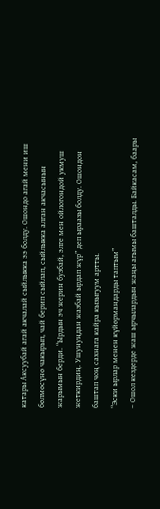катары Аксуубай агай акчалай сыйлыкка ээ болду. Ошондо агай мени иш бөлмөсүнө чакырып, чай берип сыйлап, сыйлыкка алган акчасынын жарымын берди. “Ырдын эч жерин бузбай, элге мен ойлогондой укмуш жеткирдиң. Ушунуңдан жазбай ырдап жүр” деп ыраазы болду. Ошондон баштап чоң сахнага кайра кызыгуум артты.
“Эски ырлар менен күйөрмандарды таптым”
– Ошол кездерде жаш ырчылардын жаңы агымы башталды. Байкасам, баары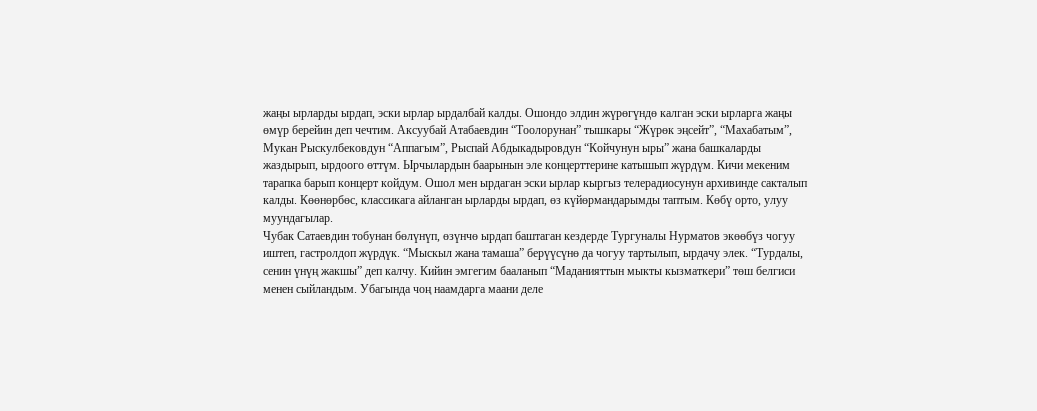жаңы ырларды ырдап, эски ырлар ырдалбай калды. Ошондо элдин жүрөгүндө калган эски ырларга жаңы өмүр берейин деп чечтим. Аксуубай Атабаевдин “Тоолорунан” тышкары “Жүрөк эңсейт”, “Махабатым”, Мукан Рыскулбековдун “Аппагым”, Рыспай Абдыкадыровдун “Койчунун ыры” жана башкаларды жаздырып, ырдоого өттүм. Ырчылардын баарынын эле концерттерине катышып жүрдүм. Кичи мекеним тарапка барып концерт койдум. Ошол мен ырдаган эски ырлар кыргыз телерадиосунун архивинде сакталып калды. Көөнөрбөс, классикага айланган ырларды ырдап, өз күйөрмандарымды таптым. Көбү орто, улуу муундагылар.
Чубак Сатаевдин тобунан бөлүнүп, өзүнчө ырдап баштаган кездерде Тургуналы Нурматов экөөбүз чогуу иштеп, гастролдоп жүрдүк. “Мыскыл жана тамаша” берүүсүнө да чогуу тартылып, ырдачу элек. “Турдалы, сенин үнүң жакшы” деп калчу. Кийин эмгегим бааланып “Маданияттын мыкты кызматкери” төш белгиси менен сыйландым. Убагында чоң наамдарга маани деле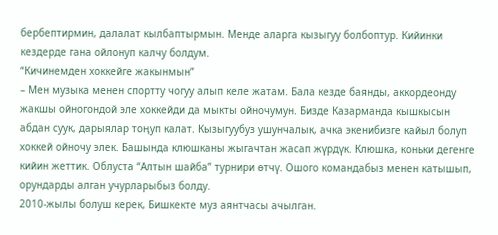бербептирмин, далалат кылбаптырмын. Менде аларга кызыгуу болбоптур. Кийинки кездерде гана ойлонуп калчу болдум.
“Кичинемден хоккейге жакынмын”
– Мен музыка менен спортту чогуу алып келе жатам. Бала кезде баянды, аккордеонду жакшы ойногондой эле хоккейди да мыкты ойночумун. Бизде Казарманда кышкысын абдан суук, дарыялар тоңуп калат. Кызыгуубуз ушунчалык, ачка экенибизге кайыл болуп хоккей ойночу элек. Башында клюшканы жыгачтан жасап жүрдүк. Клюшка, коньки дегенге кийин жеттик. Облуста “Алтын шайба” турнири өтчү. Ошого командабыз менен катышып, орундарды алган учурларыбыз болду.
2010-жылы болуш керек, Бишкекте муз аянтчасы ачылган.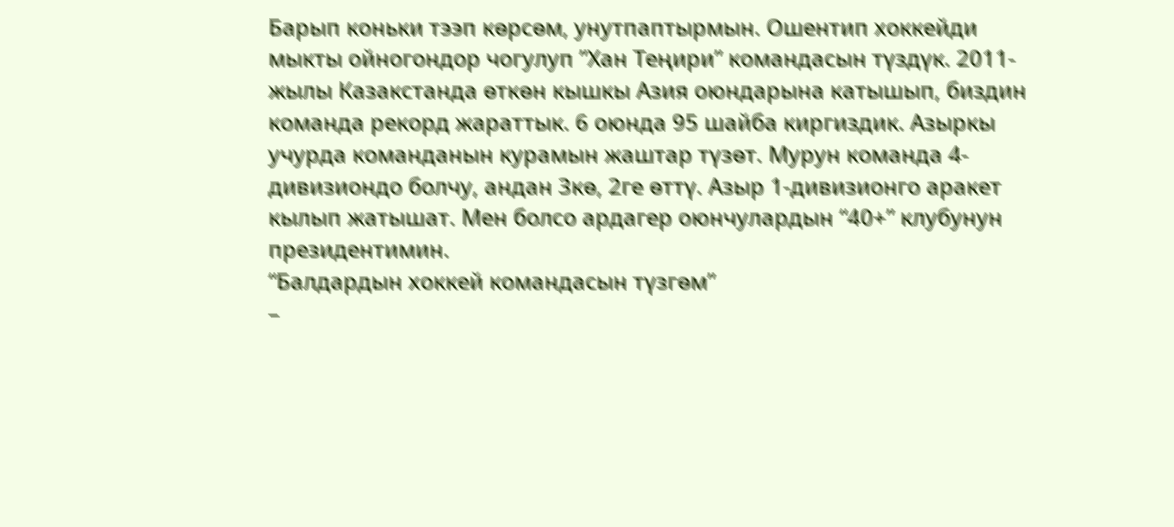Барып коньки тээп көрсөм, унутпаптырмын. Ошентип хоккейди мыкты ойногондор чогулуп ”Хан Теңири” командасын түздүк. 2011-жылы Казакстанда өткөн кышкы Азия оюндарына катышып, биздин команда рекорд жараттык. 6 оюнда 95 шайба киргиздик. Азыркы учурда команданын курамын жаштар түзөт. Мурун команда 4-дивизиондо болчу, андан 3кө, 2ге өттү. Азыр 1-дивизионго аракет кылып жатышат. Мен болсо ардагер оюнчулардын “40+” клубунун президентимин.
“Балдардын хоккей командасын түзгөм”
–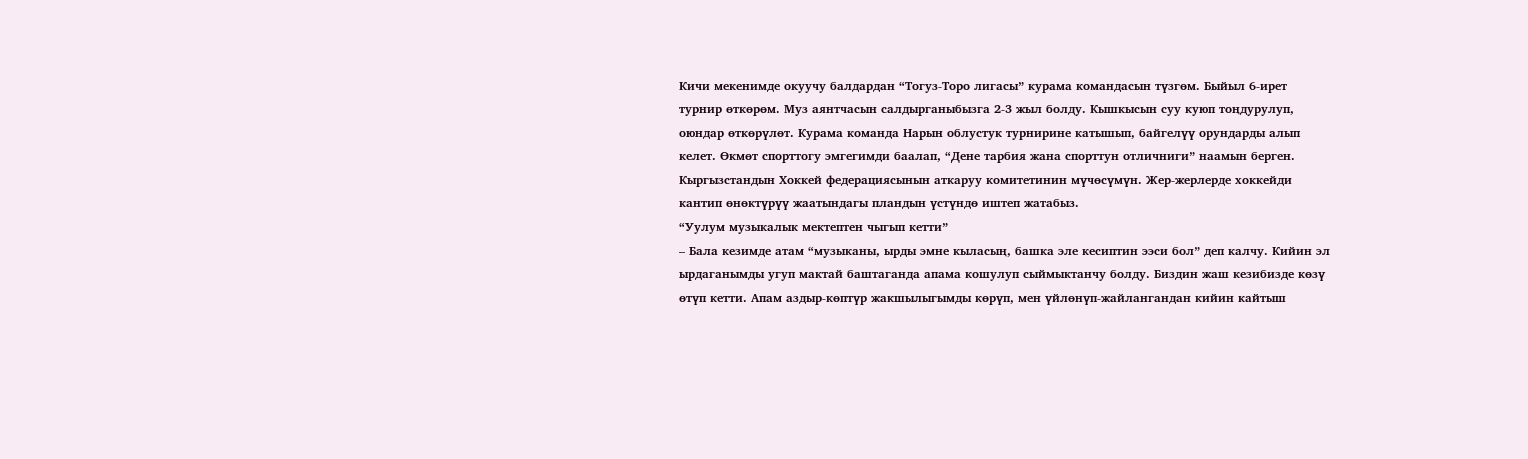Кичи мекенимде окуучу балдардан “Тогуз-Торо лигасы” курама командасын түзгөм. Быйыл 6-ирет турнир өткөрөм. Муз аянтчасын салдырганыбызга 2-3 жыл болду. Кышкысын суу куюп тоңдурулуп, оюндар өткөрүлөт. Курама команда Нарын облустук турнирине катышып, байгелүү орундарды алып келет. Өкмөт спорттогу эмгегимди баалап, “Дене тарбия жана спорттун отличниги” наамын берген. Кыргызстандын Хоккей федерациясынын аткаруу комитетинин мүчөсүмүн. Жер-жерлерде хоккейди кантип өнөктүрүү жаатындагы пландын үстүндө иштеп жатабыз.
“Уулум музыкалык мектептен чыгып кетти”
– Бала кезимде атам “музыканы, ырды эмне кыласың, башка эле кесиптин ээси бол” деп калчу. Кийин эл ырдаганымды угуп мактай баштаганда апама кошулуп сыймыктанчу болду. Биздин жаш кезибизде көзү өтүп кетти. Апам аздыр-көптүр жакшылыгымды көрүп, мен үйлөнүп-жайлангандан кийин кайтыш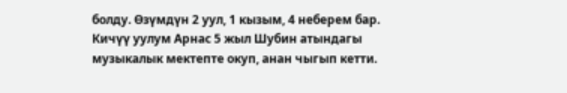болду. Өзүмдүн 2 уул, 1 кызым, 4 неберем бар. Кичүү уулум Арнас 5 жыл Шубин атындагы музыкалык мектепте окуп, анан чыгып кетти.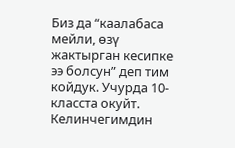Биз да “каалабаса мейли, өзү жактырган кесипке ээ болсун” деп тим койдук. Учурда 10-класста окуйт. Келинчегимдин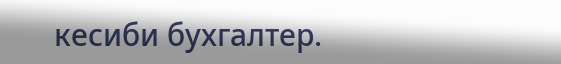кесиби бухгалтер.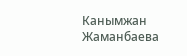Канымжан Жаманбаева